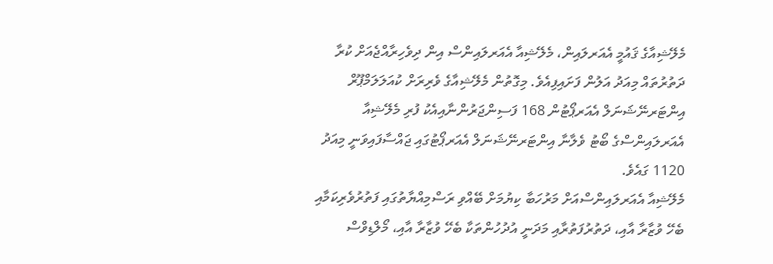މެލޭޝިއާގެ ޤައުމީ އެއަރލައިން، މެލޭޝިއާ އެއަރލައިންސް އިން ދިވެހިރާއްޖެއަށް ކުރާ ދަތުރުތައް މިއަދު އަލުން ފަށައިފިއެވެ. މިގޮތުން މެލޭޝިއާގެ ވެރިރަށް ކުއަލަލަމްޕޫރް އިންޓަރނޭޝަނަލް އެއަރޕޯޓުން 168 ފަސިންޖަރުންނާއިއެކު ފުރި މެލޭޝިއާ އެއަރލައިންސްގެ ބޯޓު ވެލާނާ އިންޓަރނޭޝަނަލް އެއަރޕޯޓުގައި ޖައްސާފައިވަނީ މިއަދު 1120 ގައެވެ.
މެލޭޝިއާ އެއަރލައިންސްއަށް މަރުހަބާ ކިޔުމަށް ބޭއްވި ރަސްމިއްޔާތުގައި ފަތުރުވެރިކަމާއި ބެހޭ ވުޒާރާ އާއި، ދަތުރުފަތުރާއި މަދަނީ އުދުހުންތަކާ ބެހޭ ވުޒާރާ އާއި، މޯލްޑިވްސް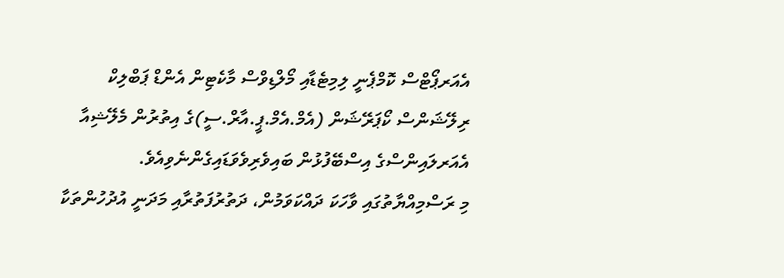އެއަރޕޯޓްސް ކޮމްޕެނީ ލިމިޓެޑާއި މޯލްޑިވްސް މާކެޓިން އެންޑް ޕަބްލިކް ރިލޭޝަންސް ކޯޕަރޭޝަން (އެމް.އެމް.ޕީ.އާރް.ސީ)ގެ އިތުރުން މެލޭޝިއާ އެއަރލައިންސްގެ އިސްބޭފުޅުން ބައިވެރިވެވަޑައިގެންނެވިއެވެ.
މި ރަސްމިއްޔާތުގައި ވާހަކަ ދައްކަވަމުން، ދަތުރުފަތުރާއި މަދަނީ އުދުހުންތަކާ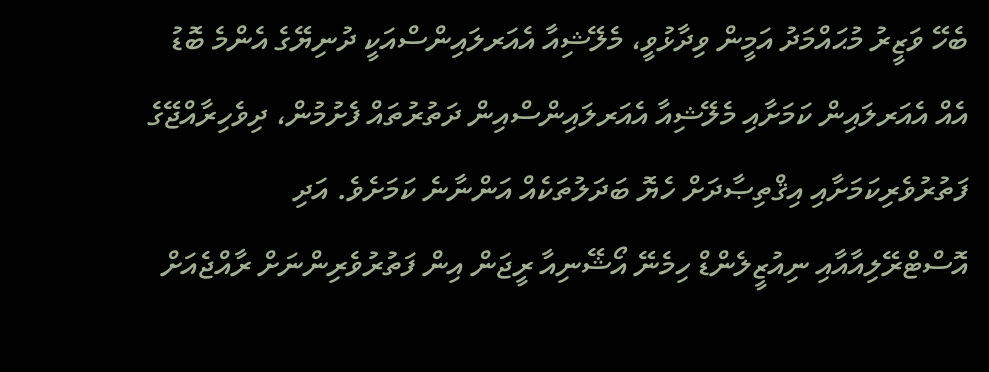ބެހޭ ވަޒީރު މުޙައްމަދު އަމީން ވިދާޅުވީ، މެލޭޝިއާ އެއަރލައިންސްއަކީ ދުނިޔޭގެ އެންމެ ބޮޑު އެއް އެއަރލައިން ކަމަށާއި މެލޭޝިއާ އެއަރލައިންސްއިން ދަތުރުތައް ފެށުމުން، ދިވެހިރާއްޖޭގެ ފަތުރުވެރިކަމަށާއި އިޤްތިޞާދަށް ހެޔޮ ބަދަލުތަކެއް އަންނާނެ ކަމަށެވެ. އަދި އޮސްޓްރޭލިއާއާއި ނިއުޒީލެންޑް ހިމެނޭ އޯޝޭނިއާ ރީޖަން އިން ފަތުރުވެރިންނަށް ރާއްޖެއަށް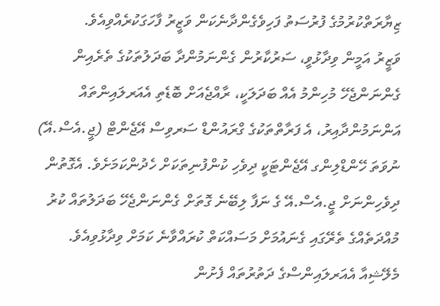ޒިޔާރަތްކުރުމުގެ ފުރުސަތު ފަހިވެގެންދާނެކަން ވަޒީރު ފާހަގަކުރެއްވިއެވެ.
ވަޒީރު އަމީން ވިދާޅުވީ، ސަރުކާރުން ގެންނަމުންދާ ބަދަލުތަކުގެ ތެރެއިން ގެންނަންޖެހޭ މުހިންމު އެއް ބަދަލަކީ، ރާއްޖެއަށް ބޮޑެތި އެއަރލައިންތައް އަންނަމުންދާއިރު، އެ ފަރާތްތަކުގެ ގްރައުންޑް ސަރވިސް އޭޖެންޓް (ޖީ.އެސް.އޭ) ނުވަތަ ހޭންޑްލިންގ އޭޖެންޓަކީ ދިވެހި ކުންފުނިތަކަށް ހެދުންކަމަށެވެ. އެގޮތުން ދިވެހިންނަށް ޖީ.އެސް.އޭ ގެ ނަފާ ލިބޭނެ ގޮތަށް ގެންނަންޖެހޭ ބަދަލުތައް ކުރު މުއްދަތެއްގެ ތެރޭގައި ގެނައުމަށް މަސައްކަތް ކުރައްވާނެ ކަމަށް ވިދާޅުވިއެވެ.
މެލޭޝިއާ އެއަރލައިންސްގެ ދަތުރުތައް ފެށުން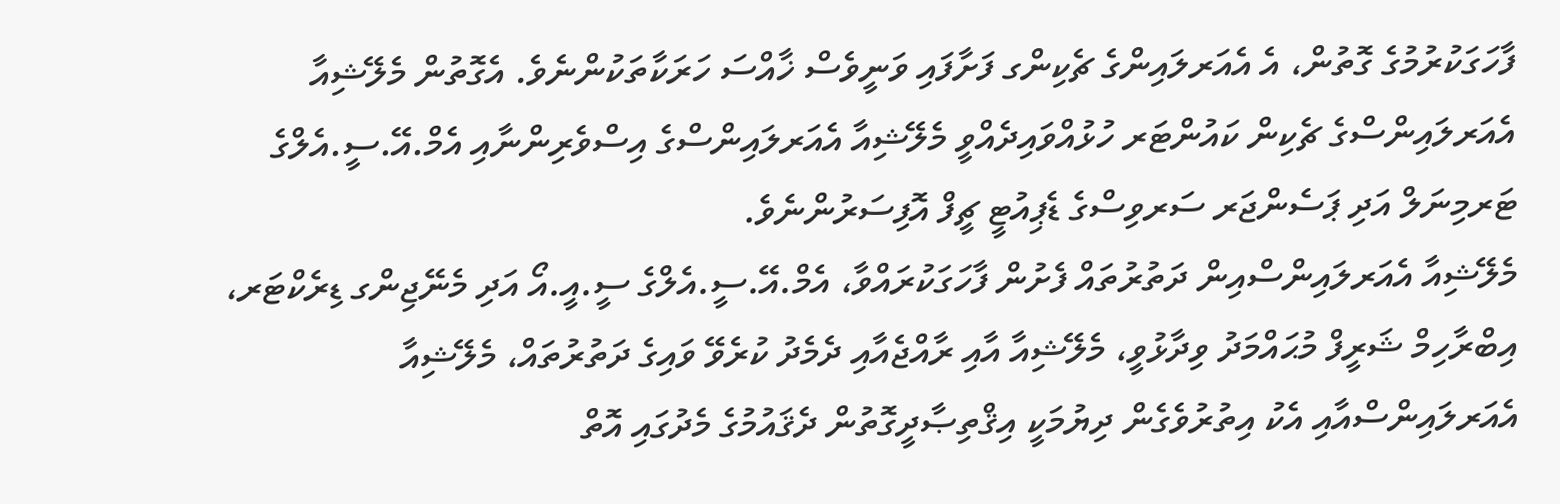ފާހަގަކުރުމުގެ ގޮތުން، އެ އެއަރލައިންގެ ޗެކިންގ ފަށާފައި ވަނީވެސް ޚާއްސަ ހަރަކާތަކުންނެވެ. އެގޮތުން މެލޭޝިއާ އެއަރލައިންސްގެ ޗެކިން ކައުންޓަރ ހުޅުއްވައިދެއްވީ މެލޭޝިއާ އެއަރލައިންސްގެ އިސްވެރިންނާއި އެމް.އޭ.ސީ.އެލްގެ ޓަރމިނަލް އަދި ޕަސެންޖަރ ސަރވިސްގެ ޑެޕިއުޓީ ޗީފް އޮފިސަރުންނެވެ.
މެލޭޝިއާ އެއަރލައިންސްއިން ދަތުރުތައް ފެށުން ފާހަގަކުރައްވާ، އެމް.އޭ.ސީ.އެލްގެ ސީ.އީ.އޯ އަދި މެނޭޖިންގ ޑިރެކްޓަރ، އިބްރާހިމް ޝަރީފް މުޙައްމަދު ވިދާޅުވީ، މެލޭޝިއާ އާއި ރާއްޖެއާއި ދެމެދު ކުރެވޭ ވައިގެ ދަތުރުތައް، މެލޭޝިއާ އެއަރލައިންސްއާއި އެކު އިތުރުވެގެން ދިޔުމަކީ އިޤްތިޞާދީގޮތުން ދެޤައުމުގެ މެދުގައި އޮތް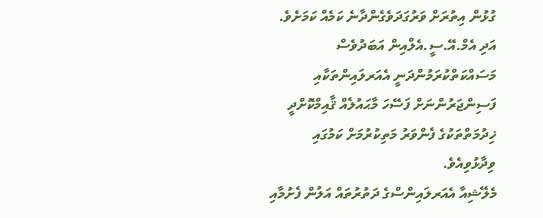ގުޅުން އިތުރަށް ވަރުގަދަވެގެންދާނެ ކަމެއް ކަމަށެވެ. އަދި އެމް.އޭ.ސީ.އެލްއިން އަބަދުވެސް މަސައްކަތްކުރަމުންދަނީ އެއަރލައިންތަކާއި ފަސިންޖަރުންނަށް ފަސޭހަ މާޙައުލެއް ޤާއިމްކޮށްދީ ޚިދުމަތްތަކުގެ ފެންވަރު މަތިކުރުމަށް ކަމުގައި ވިދާޅުވިއެވެ.
މެލޭޝިއާ އެއަރލައިންސްގެ ދަތުރުތައް އަލުން ފެށުމާއި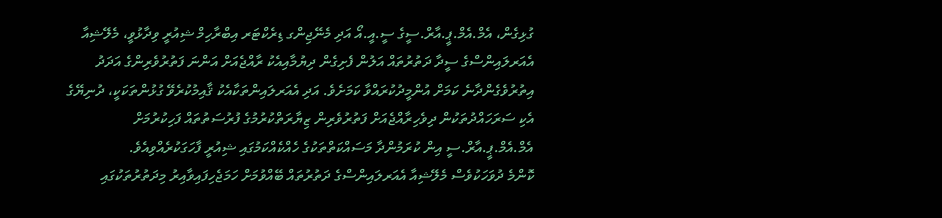ގުޅިގެން، އެމް.އެމް.ޕީ.އާރް.ސީގެ ސީ.އީ.އޯ އަދި މެނޭޖިންގ ޑިރެކްޓަރ އިބްރާހިމް ޝިއުރީ ވިދާޅުވީ، މެލޭޝިއާ އެއަރލައިންސްގެ ސީދާ ދަތުރުތައް އަލުން ފެށިގެން ދިޔުމާއިއެކު ރާއްޖެއަށް އަންނަ ފަތުރުވެރިންގެ އަދަދު އިތުރުވެގެންދާނެ ކަމަށް އުންމީދުކުރައްވާ ކަމަށެވެ. އަދި އެއަރލައިންތަކާއެކު ޤާއިމުކުރެވޭ ގުޅުންތަކަކީ، ދުނިޔޭގެ އެކި ސަރަހައްދުތަކުން ދިވެހިރާއްޖެއަށް ފަތުރުވެރިން ޒިޔާރަތްކުރުމުގެ ފުރުސަތުތައް ފަހިކުރުމަށް އެމް.އެމް.ޕީ.އާރް.ސީ އިން ކުރަމުންދާ މަސައްކަތްތަކުގެ ހެއްކެއްކަމުގައި ޝިއުރީ ފާހަގަކުރެއްވިއެވެ.
ކޮންމެ ދުވަހަކުވެސް މެލޭޝިއާ އެއަރލައިންސްގެ ދަތުރުތައް ބޭއްވުމަށް ހަމަޖެހިފައިވާއިރު މިދަތުރުތަކުގައި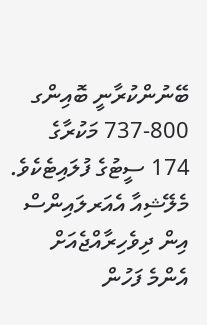ބޭނުންކުރާނީ ބޮއިންގ 800-737 މަކުރާގެ 174 ސީޓުގެ ފުލައިޓެކެވެ. މެލޭޝިއާ އެއަރލައިންސް އިން ދިވެހިރާއްޖެއަށް އެންމެ ފަހުން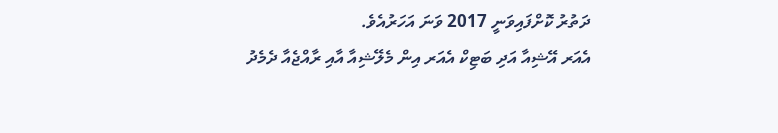ދަތުރު ކޮށްފައިވަނީ 2017 ވަނަ އަހަރުއެވެ.
އެއަރ އޭޝިއާ އަދި ބަޓިކް އެއަރ އިން މެލޭޝިއާ އާއި ރާއްޖެއާ ދެމެދު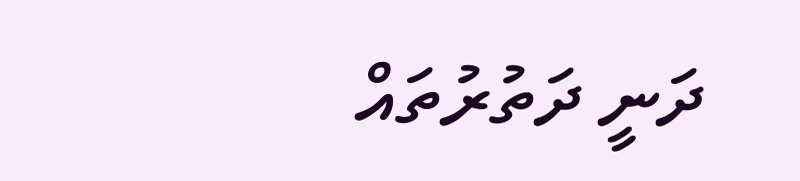ދަނީ ދަތުރުތައް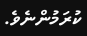ކުރަމުންނެވެ.